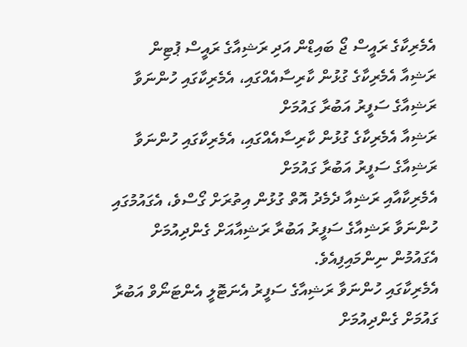އެމެރިކާގެ ރައީސް ޖޯ ބައިޑްން އަދި ރަޝިއާގެ ރައީސް ޕުޓިން
ރަޝިއާ އެމެރިކާގެ ގުޅުން ކާރިސާއެއްގައި، އެމެރިކާގައި ހުންނަވާ ރަޝިއާގެ ސަފީރު އަބުރާ ގައުމަށް
ރަޝިއާ އެމެރިކާގެ ގުޅުން ކާރިސާއެއްގައި، އެމެރިކާގައި ހުންނަވާ ރަޝިއާގެ ސަފީރު އަބުރާ ގައުމަށް
އެމެރިކާއާއި ރަޝިއާ ދެމެދު އޮތް ގުޅުން އިތުރަށް ގޯސްވެ، އެގައުމުގައި ހުންނަވާ ރަޝިއާގެ ސަފީރު އަބުރާ ރަޝިއާއަށް ގެންދިއުމަށް އެގައުމުން ނިންމައިފިއެވެ.
އެމެރިކާގައި ހުންނަވާ ރަޝިއާގެ ސަފީރު އެނަޓޮލީ އެންޓަނޯވް އަބުރާ ގައުމަށް ގެންދިއުމަށް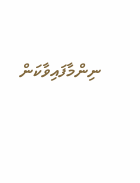ނިންމާފައިވާކަން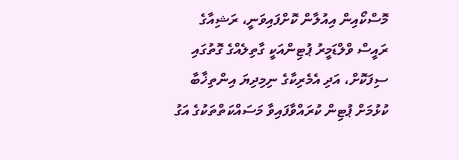މޮސްކޯއިން އިއުލާން ކޮށްފައިވަނީ، ރަޝިއާގެ ރައީސް ވްލްޑަމީރު ޕުޓިންއަކީ ގާތިލެއްގެ ގޮތުގައި ސިފަކޮށް، އަދި އެމެރިކާގެ ނިމިދިޔަ އިންތިޚާބާ ކުޅުމަށް ޕުޓިން ކުރައްވާފައިވާ މަސައްކަތްތަކުގެ އަގު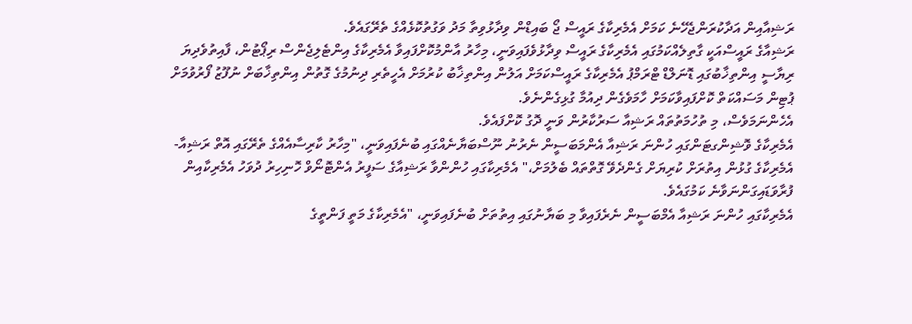ރަޝިއާއިން އަދާކުރަންޖެހޭނެ ކަމަށް އެމެރިކާގެ ރައީސް ޖޯ ބައިޑްން ވިދާޅުވިތާ މަދު ވަގުތުކޮޅެއްގެ ތެރޭގައެވެ.
ރަޝިއާގެ ރައީސްއަކީ ގާތިލެއްކަމުގައި އެމެރިކާގެ ރައީސް ވިދާޅުވެފައިވަނީ، މިހާރު އާންމުކޮށްފައިވާ އެމެރިކާގެ އިންޓެލިޖެންސް ރިޕޯޓުން، ފާއިތުވެދިޔަ ރިޔާސީ އިންތިޚާބުގައި ޑޮނަލްޑް ޓްރަމްޕު އެމެރިކާގެ ރައީސްކަމަށް އަލުން އިންތިޚާބު ކުރުމަށް އެހީތެރި ދިނުމުގެ ގޮތުން އިންތިޚާބަށް ނުފޫޒު ފޯރުވުމަށް ޕުޓިން މަސައްކަތް ކޮށްފައިވާކަމަށް ހާމަވެގެން ދިއުމާ ގުޅިގެންނެވެ.
އެހެންނަމަވެސް، މި ތުހުމަތުތައް ރަޝިއާ ސަރުކާރުން ވަނީ ދޮގު ކޮށްފައެވެ.
އެމެރިކާގެ ވޮޝިންގޓަންގައި ހުންނަ ރަޝިއާ އެންމަބަސީން ނެރުނު ނޫސްބަޔާނެއްގައި ބުނެފައިވަނީ، "މިހާރު ކާރިސާއެއްގެ ތެރޭގައި އޮތް ރަޝިއާ-އެމެރިކާގެ ގުޅުން އިތުރަށް ކުރިޔަށް ގެންދެވޭ ގޮތްތައް ބެލުމަށް،" އެމެރިކާގައި ހުންންވާ ރަޝިއާގެ ސަފީރު އެންޓޮނޯވް ހޮނިހިރު ދުވަހު އެމެރިކާއިން ފުރާވަޑައިގަންނަވާނެ ކަމުގައެވެ.
އެމެރިކާގައި ހުންނަ ރަޝިއާ އެމްބަސީން ނެރެފައިވާ މި ބަޔާނުގައި އިތުތަށް ބުނެފައިވަނީ، "އެމެރިކާގެ މަތީ ފަންތީގެ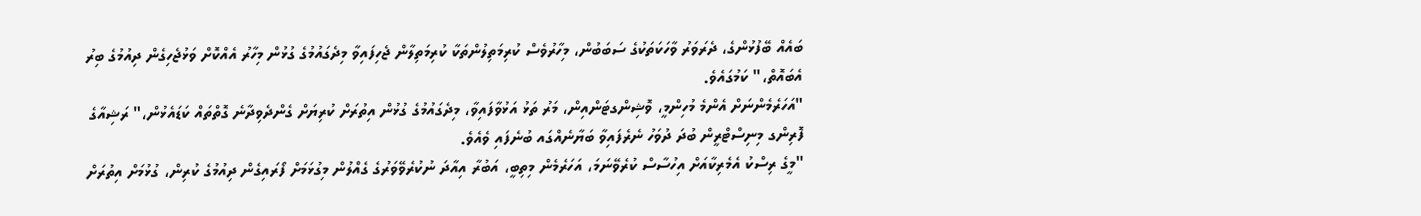ބައެއް ބޭފުޅުންގެ، ދެރަވަރު ވާހަކަތަކުގެ ސަބަބުން، މިހާރުވެސް ކުރިމަތިލުންތަކާ ކުރިމަތިލާން ޖެހިފައިވާ މިދެގައުމުގެ ގުޅުން މިހާރު އެއްކޮށް ވަޅުޖެހިގެން ދިއުމުގެ ބިރު އެބައޮތް،" ކަމުގައެވެ.
"އަހަރެމެންނަށް އެންމެ މުހިންމީ، ވޮޝިންގޓަންއިން، މަރު ތަޅު އަޅުވާފައިވާ، މިދެގައުމުގެ ގުޅުން އިތުރަށް ކުރިޔަށް ގެންދެވިދާނެ ގޮތްތައް ކަޑައެޅުން،" ރަޝިއާގެ ފޮރިންގ މިނިސްޓްރީން ބުދަ ދުވަހު ނެރެފައިވާ ބަޔާނެއްގައ ބުނެފައި ވެއެވެ.
"މީގެ ރިސްކު އެމެރިކާއަށް އިހުސާސް ކުރެވޭނަމަ، އަހަރެމެން މިތިބީ، އަބުރާ އިއާދަ ނުކުރެވޭވަރުގެ ގެއްލުން މިގުޅަމަށް ފޯރައިގެން ދިއުމުގެ ކުރިން، ގުޅުމަށް އިތުރަށް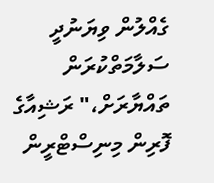ގެއްލުން ވިޔަނުދީ ސަލާމަތްކުރަން ތައްޔާރަށް،" ރަޝިއާގެ ފޮރިން މިނިސްޓްރީން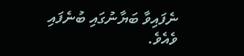ނެފައިވާ ބަޔާނުގައި ބުނެފައި ވެއެވެ.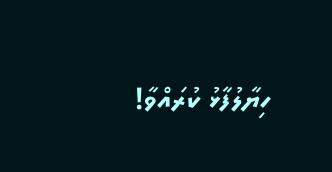ހިޔާލުފާޅު ކުރައްވާ!